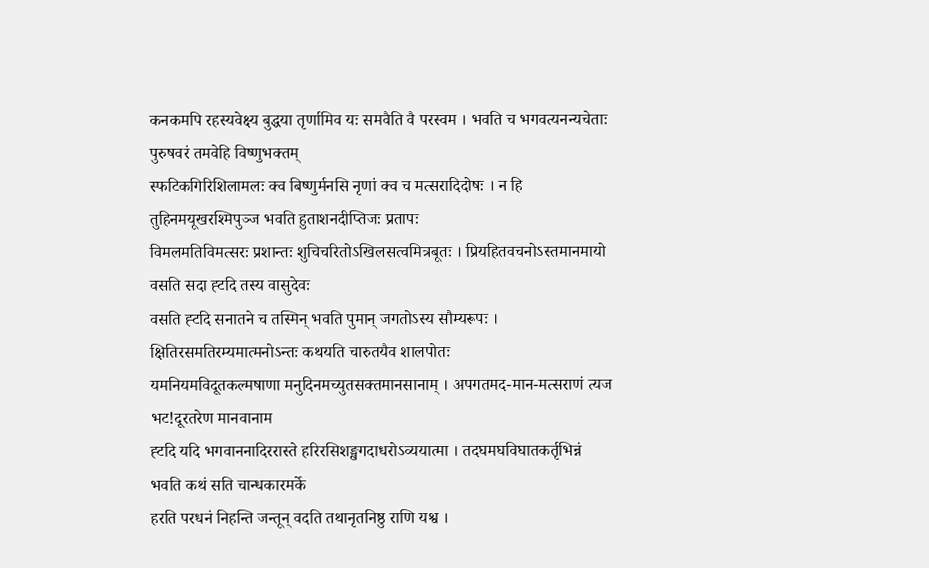कनकमपि रहस्यवेक्ष्य बुद्धया तृर्णामिव यः समवैति वै परस्वम । भवति च भगवत्यनन्यचेताः पुरुषवरं तमवेहि विष्णुभक्तम्
स्फटिकगिरिशिलामलः क्व बिष्णुर्मनसि नृणां क्व च मत्सरादिदोषः । न हि तुहिनमयूखरश्मिपुञ्ज भवति हुताशनदीप्तिजः प्रतापः
विमलमतिविमत्सरः प्रशान्तः शुचिचरितोऽखिलसत्वमित्रबूतः । प्रियहितवचनोऽस्तमानमायो वसति सदा ह्टदि तस्य वासुदेवः
वसति ह्टदि सनातने च तस्मिन् भवति पुमान् जगतोऽस्य सौम्यरूपः । क्षितिरसमतिरम्यमात्मनोऽन्तः कथयति चारुतयैव शालपोतः
यमनियमविदूतकल्मषाणा मनुदिनमच्युतसक्तमानसानाम् । अपगतमद-मान-मत्सराणं त्यज भट!दूरतरेण मानवानाम
ह्टदि यदि भगवाननादिररास्ते हरिरसिशङ्खगदाधरोऽव्ययात्मा । तदघमघविघातकर्तृभिन्नं भवति कथं सति चान्धकारमर्के
हरति परधनं निहन्ति जन्तून् वदति तथानृतनिष्ठु राणि यश्व ।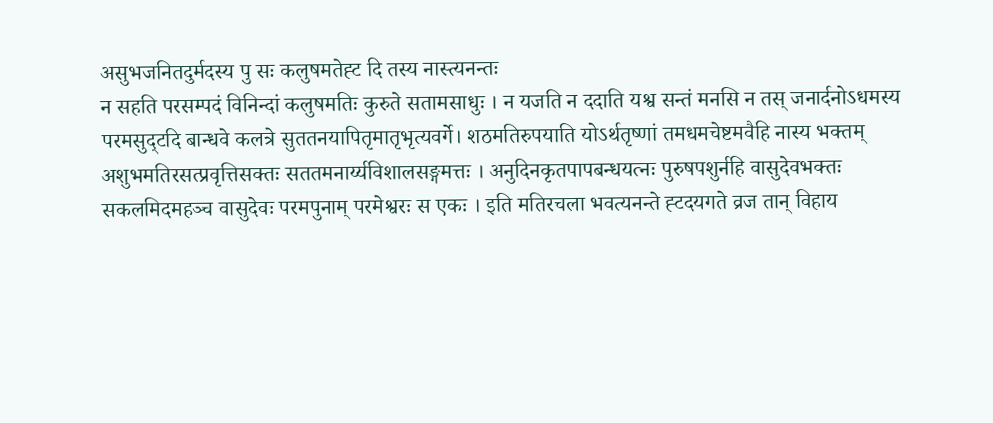असुभजनितदुर्मदस्य पु सः कलुषमतेह्ट दि तस्य नास्त्यनन्तः
न सहति परसम्पदं विनिन्दां कलुषमतिः कुरुते सतामसाधुः । न यजति न ददाति यश्व सन्तं मनसि न तस् जनार्दनोऽधमस्य
परमसुद्टदि बान्धवे कलत्रे सुततनयापितृमातृभृत्यवर्गे। शठमतिरुपयाति योऽर्थतृष्णां तमधमचेष्टमवैहि नास्य भक्तम्
अशुभमतिरसत्प्रवृत्तिसक्तः सततमनार्य्यविशालसङ्गमत्तः । अनुदिनकृतपापबन्धयत्नः पुरुषपशुर्नहि वासुदेवभक्तः
सकलमिदमहञ्च वासुदेवः परमपुनाम् परमेश्वरः स एकः । इति मतिरचला भवत्यनन्ते ह्टदयगते व्रज तान् विहाय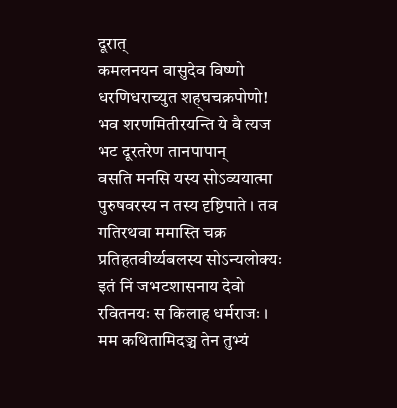दूरात्
कमलनयन वासुदेव विष्णो धरणिधराच्युत शह्घचक्रपोणो! भव शरणमितीरयन्ति ये वै त्यज भट दूरतरेण तानपापान्
वसति मनसि यस्य सोऽव्ययात्मा पुरुषवरस्य न तस्य दृष्टिपाते । तव गतिरथवा ममास्ति चक्र प्रतिहतवीर्य्यबलस्य सोऽन्यलोक्यः
इतं निं जभटशासनाय देवो रवितनयः स किलाह धर्मराजः । मम कथितामिदञ्च तेन तुभ्यं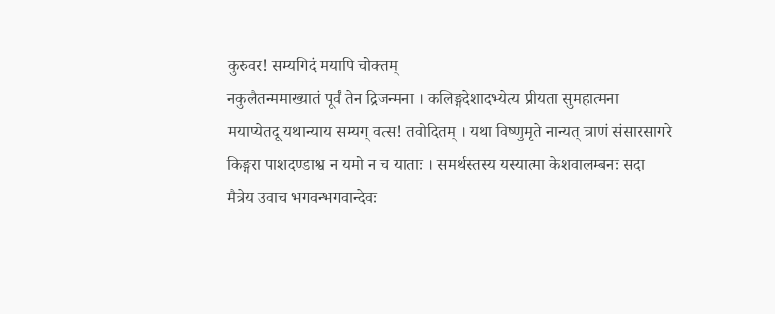कुरुवर! सम्यगिदं मयापि चोक्तम्
नकुलैतन्ममाख्यातं पूर्वं तेन द्रिजन्मना । कलिङ्गदेशादभ्येत्य प्रीयता सुमहात्मना
मयाप्येतदू यथान्याय सम्यग् वत्स! तवोदितम् । यथा विष्णुमृते नान्यत् त्राणं संसारसागरे
किङ्गरा पाशदण्डाश्व न यमो न च याताः । समर्थस्तस्य यस्यात्मा केशवालम्बनः सदा
मैत्रेय उवाच भगवन्भगवान्देवः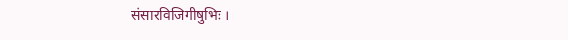संसारविजिगीषुभिः ।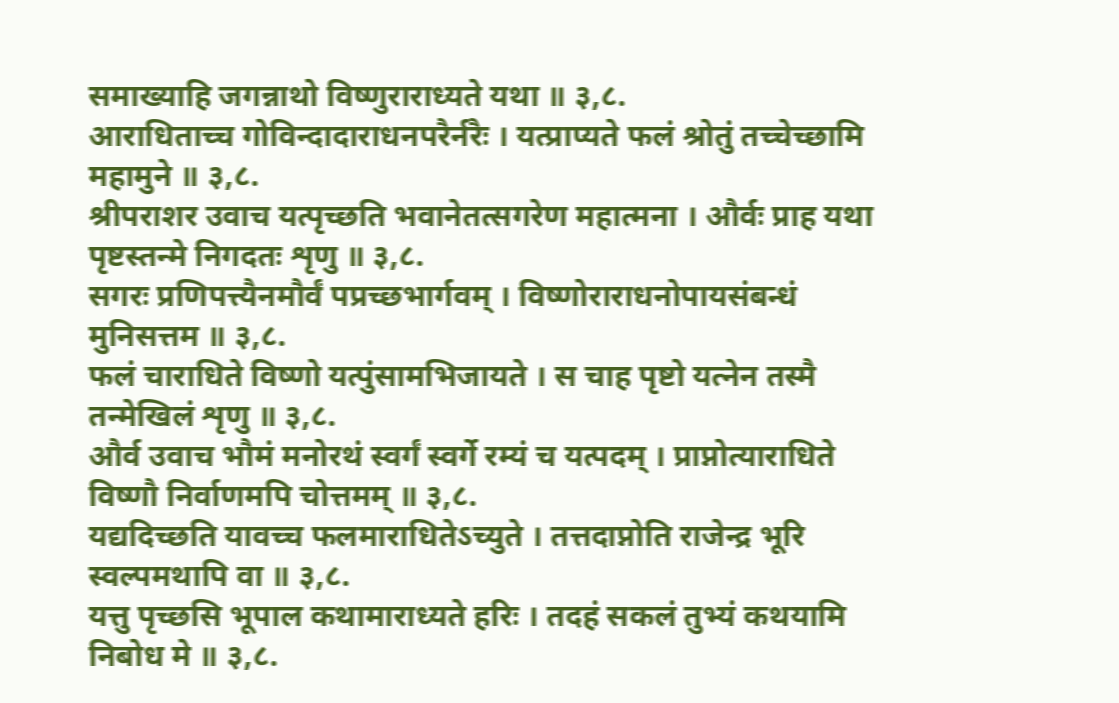समाख्याहि जगन्नाथो विष्णुराराध्यते यथा ॥ ३,८.
आराधिताच्च गोविन्दादाराधनपरैर्नरैः । यत्प्राप्यते फलं श्रोतुं तच्चेच्छामि महामुने ॥ ३,८.
श्रीपराशर उवाच यत्पृच्छति भवानेतत्सगरेण महात्मना । और्वः प्राह यथा पृष्टस्तन्मे निगदतः शृणु ॥ ३,८.
सगरः प्रणिपत्त्यैनमौर्वं पप्रच्छभार्गवम् । विष्णोराराधनोपायसंबन्धं मुनिसत्तम ॥ ३,८.
फलं चाराधिते विष्णो यत्पुंसामभिजायते । स चाह पृष्टो यत्नेन तस्मै तन्मेखिलं शृणु ॥ ३,८.
और्व उवाच भौमं मनोरथं स्वर्गं स्वर्गे रम्यं च यत्पदम् । प्राप्नोत्याराधिते विष्णौ निर्वाणमपि चोत्तमम् ॥ ३,८.
यद्यदिच्छति यावच्च फलमाराधितेऽच्युते । तत्तदाप्नोति राजेन्द्र भूरि स्वल्पमथापि वा ॥ ३,८.
यत्तु पृच्छसि भूपाल कथामाराध्यते हरिः । तदहं सकलं तुभ्यं कथयामि निबोध मे ॥ ३,८.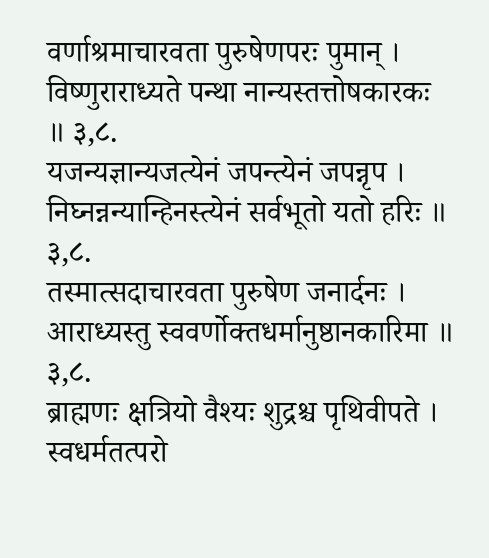वर्णाश्रमाचारवता पुरुषेणपरः पुमान् । विष्णुराराध्यते पन्था नान्यस्तत्तोषकारकः ॥ ३,८.
यजन्यज्ञान्यजत्येनं जपन्त्येनं जपन्नृप । निघ्नन्नन्यान्हिनस्त्येनं सर्वभूतो यतो हरिः ॥ ३,८.
तस्मात्सदाचारवता पुरुषेण जनार्दनः । आराध्यस्तु स्ववर्णोक्तधर्मानुष्ठानकारिमा ॥ ३,८.
ब्राह्मणः क्षत्रियो वैश्यः शुद्रश्च पृथिवीपते । स्वधर्मतत्परो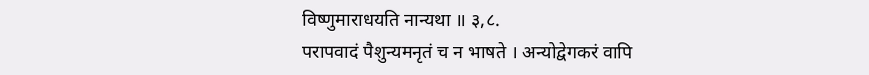विष्णुमाराधयति नान्यथा ॥ ३,८.
परापवादं पैशुन्यमनृतं च न भाषते । अन्योद्वेगकरं वापि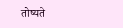तोष्यते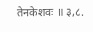तेनकेशवः ॥ ३,८.